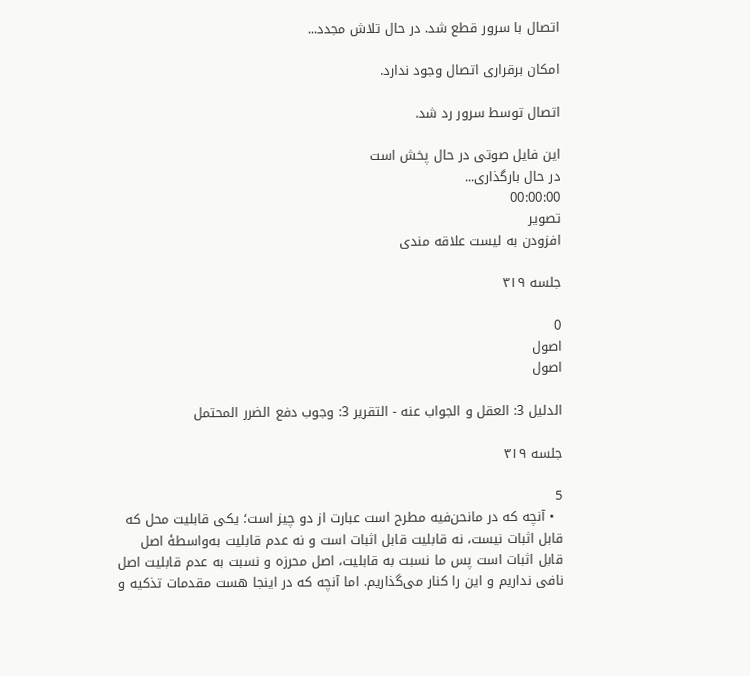اتصال با سرور قطع شد. در حال تلاش مجدد...

امکان برقراری اتصال وجود ندارد.

اتصال توسط سرور رد شد.

این فایل صوتی در حال پخش است
در حال بارگذاری...
00:00:00
تصویر
افزودن به لیست علاقه مندی

جلسه ۳۱۹

0
اصول
اصول

الدليل 3: العقل و الجواب عنه - التقریر 3: وجوب دفع الضرر المحتمل

جلسه ۳۱۹

5
  • آنچه که در مانحن‌فیه مطرح است عبارت از دو چیز است؛ یکی قابلیت محل که قابل اثبات نیست، نه قابلیت قابل اثبات است و نه عدم قابلیت به‌واسطۀ اصل قابل اثبات است پس ما نسبت به قابلیت، اصل محرزه و نسبت به عدم قابلیت اصل نافی نداریم و این را کنار می‌‌گذاریم. اما آنچه که در اینجا هست مقدمات تذکیه و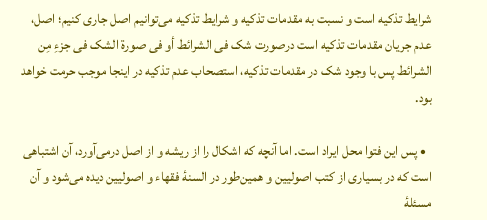شرایط تذکیه است و نسبت به مقدمات تذکیه و شرایط تذکیه می‌توانیم اصل جاری کنیم؛ اصل، عدم جریان مقدمات تذکیه است درصورت شک فی الشرائط أو فی صورة الشک فی جزءِ مِن الشرائط پس با وجود شک در مقدمات تذکیه، استصحاب عدم تذکیه در اینجا موجب حرمت خواهد بود.

  • پس این فتوا محل ایراد است. اما آنچه که اشکال را از ریشه و از اصل درمی‌آورد، آن اشتباهی است که در بسیاری از کتب اصولیین و همین‌طور در السنۀ فقهاء و اصولیین دیده می‌شود و آن مسئلۀ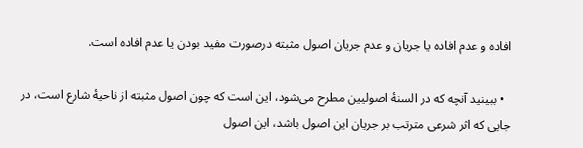افاده و عدم افاده یا جریان و عدم جریان اصول مثبته درصورت مفید بودن یا عدم افاده است.

  • ببینید آنچه که در السنۀ اصولیین مطرح می‌شود، این است که چون اصول مثبته از ناحیۀ شارع است، در جایی که اثر شرعی مترتب بر جریان این اصول باشد، این اصول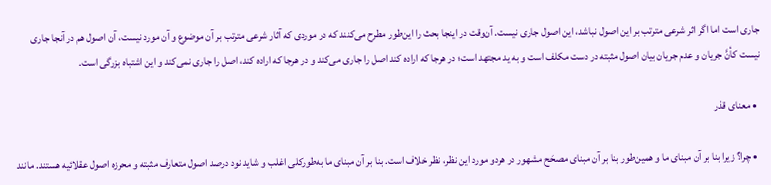جاری است اما اگر اثر شرعی مترتب بر این اصول نباشد، این اصول جاری نیست. آن‌وقت در اینجا بحث را این‌طور مطرح می‌کنند که در موردی که آثار شرعی مترتب بر آن موضوع و آن مورد نیست، آن اصول هم در آنجا جاری نیست کأنَّ جریان و عدم جریان بیان اصول مثبته در دست مکلف است و به ید مجتهد است؛ در هرجا که اراده کند اصل را جاری می‌کند و در هرجا که اراده کند، اصل را جاری نمی‌کند و این اشتباه بزرگی است.

  • معنای قذر

  • چرا؟ زیرا بنا بر آن مبنای ما و همین‌طور بنا بر آن مبنای مصحَح مشهور در هردو مورد این نظر، نظر خلاف است. بنا بر آن مبنای ما به‌طورکلی اغلب و شاید نود درصد اصول متعارف مثبته و محرزه اصول عقلائیه هستند. مانند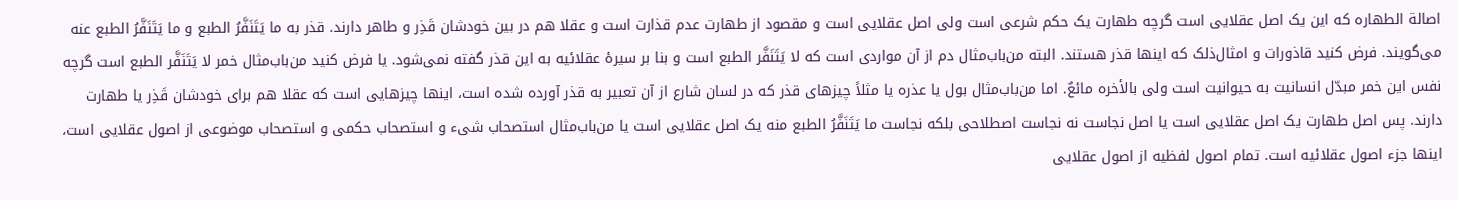اصالة الطهاره که این یک اصل عقلایی است گرچه طهارت یک حکم شرعی است ولی اصل عقلایی است و مقصود از طهارت عدم قذارت است و عقلا هم در بین خودشان قَذِر و طاهر دارند. قذر به ما یَتَنَفَّرُ الطبع و ما یَتَنَفَّرُ الطبع عنه می‌گویند. فرض کنید قاذورات و امثال‌ذلک که اینها قذر هستند. البته من‌باب‌مثال دم از آن مواردی است که لا یَتَنَفَّر الطبع است و بنا بر سیرۀ عقلائیه به این قذر گفته نمی‌شود. یا فرض کنید من‌باب‌مثال خمر لا یَتَنَفَّر الطبع است گرچه نفس این خمر مبدّل انسانیت به حیوانیت است ولی بالأخره مائعٌ. اما من‌باب‌مثال بول یا عذره یا مثلاً چیزهای قذر که در لسان شارع از آن تعبیر به قذر آورده شده است، اینها چیزهایی است که عقلا هم برای خودشان قَذِر یا طهارت دارند. پس اصل طهارت یک اصل عقلایی است یا اصل نجاست نه نجاست اصطلاحی بلکه نجاست ما یَتَنَفَّرُ الطبع منه یک اصل عقلایی است یا من‌باب‌مثال استصحاب شیء و استصحاب حکمی و استصحاب موضوعی از اصول عقلایی است، اینها جزء اصول عقلائیه است. تمام اصول لفظیه از اصول عقلایی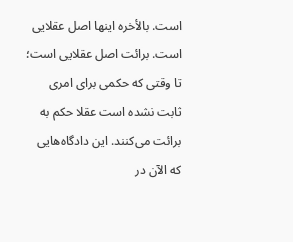است. بالأخره اینها اصل عقلایی است. برائت اصل عقلایی است؛ تا وقتی که حکمی برای امری ثابت نشده است عقلا حکم به برائت می‌کنند. این دادگاه‌هایی که الآن در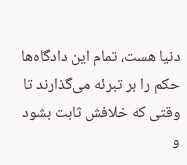دنیا هست، تمام این دادگاه‌ها حکم را بر تبرئه می‌گذارند تا وقتی که خلافش ثابت بشود و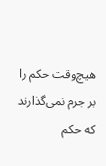هیچ‌وقت حکم را بر جرم نمی‌گذارند که حکم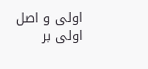اولی و اصل اولی بر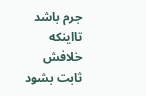جرم باشد تااینکه خلافش ثابت بشود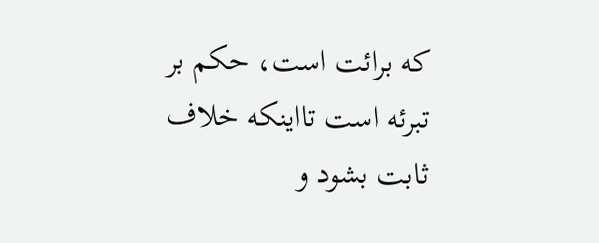که برائت است، حکم بر تبرئه است تااینکه خلاف ثابت بشود و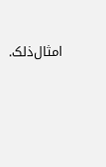امثال‌ذلک.